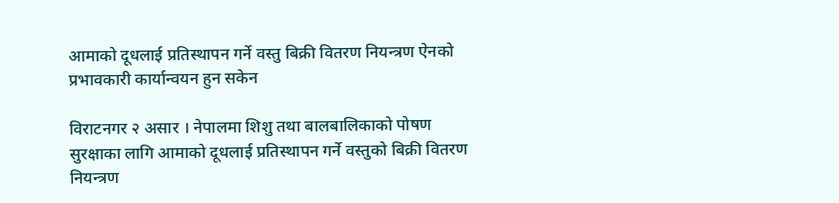आमाको दूधलाई प्रतिस्थापन गर्ने वस्तु बिक्री वितरण नियन्त्रण ऐनको प्रभावकारी कार्यान्वयन हुन सकेन

विराटनगर २ असार । नेपालमा शिशु तथा बालबालिकाको पोषण सुरक्षाका लागि आमाको दूधलाई प्रतिस्थापन गर्ने वस्तुको बिक्री वितरण नियन्त्रण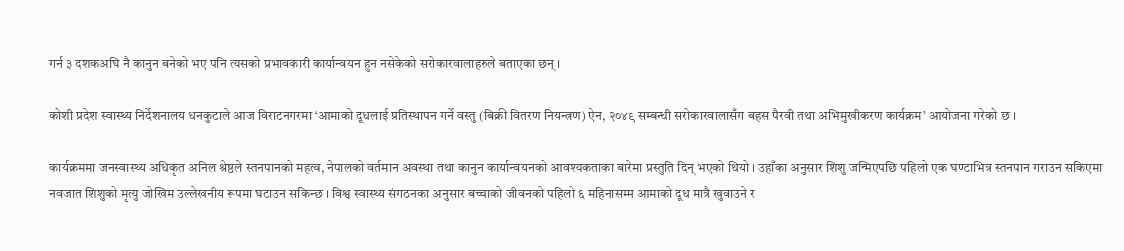गर्न ३ दशकअघि नै कानुन बनेको भए पनि त्यसको प्रभावकारी कार्यान्वयन हुन नसेकेको सरोकारवालाहरुले बताएका छन् ।

कोशी प्रदेश स्वास्थ्य निर्देशनालय धनकुटाले आज विराटनगरमा ‘आमाको दूधलाई प्रतिस्थापन गर्ने वस्तु (बिक्री वितरण नियन्त्रण) ऐन, २०४९ सम्बन्धी सरोकारवालासँग बहस पैरवी तथा अभिमुखीकरण कार्यक्रम’ आयोजना गरेको छ ।

कार्यक्रममा जनस्वास्थ्य अधिकृत अनिल श्रेष्ठले स्तनपानको महत्व, नेपालको वर्तमान अवस्था तथा कानुन कार्यान्वयनको आवश्यकताका बारेमा प्रस्तुति दिन् भएको थियो । उहाँका अनुसार शिशु जन्मिएपछि पहिलो एक घण्टाभित्र स्तनपान गराउन सकिएमा नवजात शिशुको मृत्यु जोखिम उल्लेखनीय रूपमा घटाउन सकिन्छ । विश्व स्वास्थ्य संगठनका अनुसार बच्चाको जीवनको पहिलो ६ महिनासम्म आमाको दूध मात्रै खुवाउने र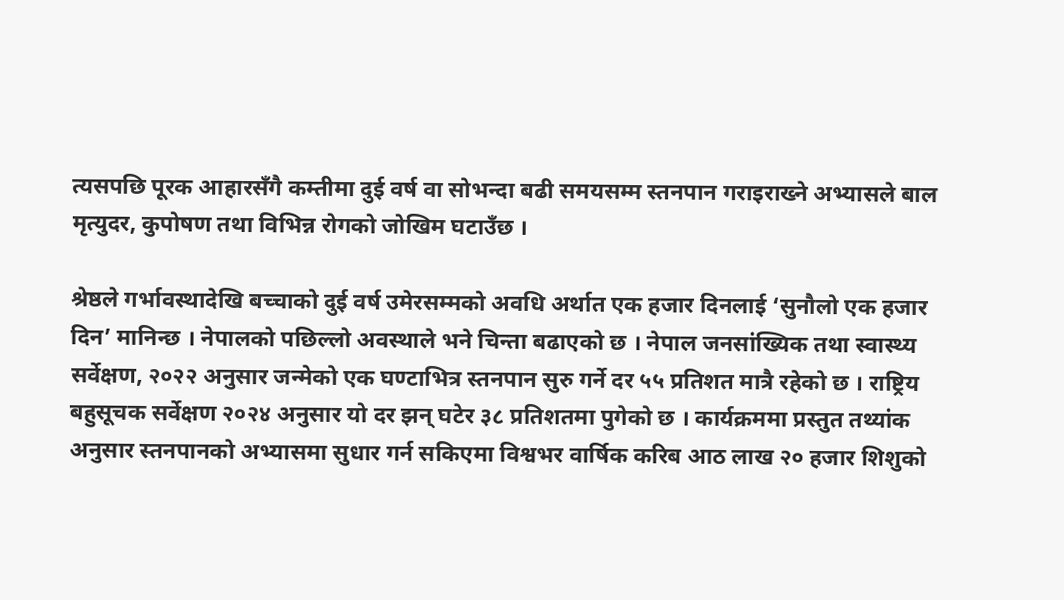त्यसपछि पूरक आहारसँगै कम्तीमा दुई वर्ष वा सोभन्दा बढी समयसम्म स्तनपान गराइराख्ने अभ्यासले बाल मृत्युदर, कुपोषण तथा विभिन्न रोगको जोखिम घटाउँछ ।

श्रेष्ठले गर्भावस्थादेखि बच्चाको दुई वर्ष उमेरसम्मको अवधि अर्थात एक हजार दिनलाई ‘सुनौलो एक हजार दिन’ मानिन्छ । नेपालको पछिल्लो अवस्थाले भने चिन्ता बढाएको छ । नेपाल जनसांख्यिक तथा स्वास्थ्य सर्वेक्षण, २०२२ अनुसार जन्मेको एक घण्टाभित्र स्तनपान सुरु गर्ने दर ५५ प्रतिशत मात्रै रहेको छ । राष्ट्रिय बहुसूचक सर्वेक्षण २०२४ अनुसार यो दर झन् घटेर ३८ प्रतिशतमा पुगेको छ । कार्यक्रममा प्रस्तुत तथ्यांक अनुसार स्तनपानको अभ्यासमा सुधार गर्न सकिएमा विश्वभर वार्षिक करिब आठ लाख २० हजार शिशुको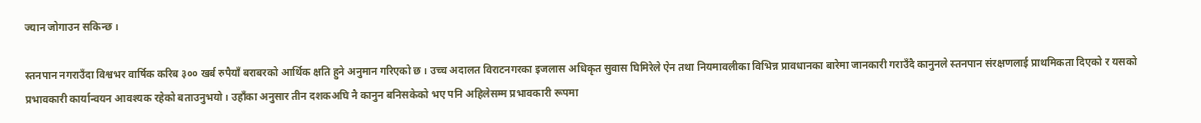ज्यान जोगाउन सकिन्छ ।

स्तनपान नगराउँदा विश्वभर वार्षिक करिब ३०० खर्ब रुपैयाँ बराबरको आर्थिक क्षति हुने अनुमान गरिएको छ । उच्च अदालत विराटनगरका इजलास अधिकृत सुवास घिमिरेले ऐन तथा नियमावलीका विभिन्न प्रावधानका बारेमा जानकारी गराउँदै कानुनले स्तनपान संरक्षणलाई प्राथमिकता दिएको र यसको प्रभावकारी कार्यान्वयन आवश्यक रहेको बताउनुभयो । उहाँका अनुसार तीन दशकअघि नै कानुन बनिसकेको भए पनि अहिलेसम्म प्रभावकारी रूपमा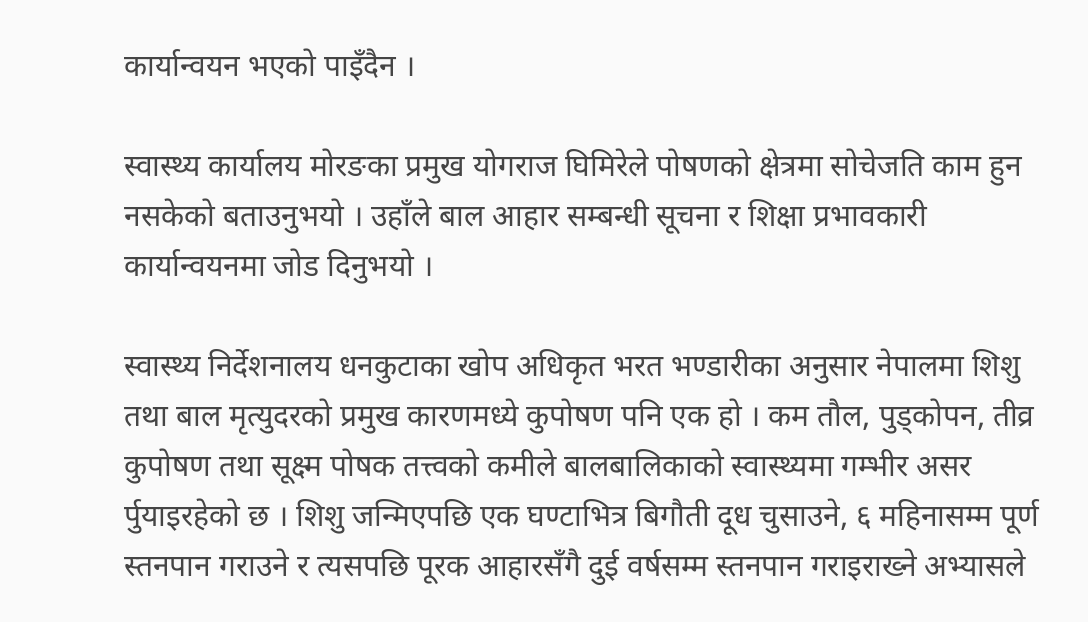कार्यान्वयन भएको पाइँदैन ।

स्वास्थ्य कार्यालय मोरङका प्रमुख योगराज घिमिरेले पोषणको क्षेत्रमा सोचेजति काम हुन नसकेको बताउनुभयो । उहाँले बाल आहार सम्बन्धी सूचना र शिक्षा प्रभावकारी कार्यान्वयनमा जोड दिनुभयो ।

स्वास्थ्य निर्देशनालय धनकुटाका खोप अधिकृत भरत भण्डारीका अनुसार नेपालमा शिशु तथा बाल मृत्युदरको प्रमुख कारणमध्ये कुपोषण पनि एक हो । कम तौल, पुड्कोपन, तीव्र कुपोषण तथा सूक्ष्म पोषक तत्त्वको कमीले बालबालिकाको स्वास्थ्यमा गम्भीर असर र्पुयाइरहेको छ । शिशु जन्मिएपछि एक घण्टाभित्र बिगौती दूध चुसाउने, ६ महिनासम्म पूर्ण स्तनपान गराउने र त्यसपछि पूरक आहारसँगै दुई वर्षसम्म स्तनपान गराइराख्ने अभ्यासले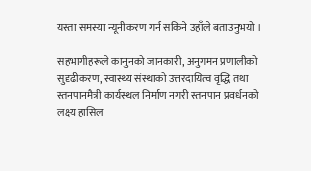यस्ता समस्या न्यूनीकरण गर्न सकिने उहाँले बताउनुभयो ।

सहभागीहरूले कानुनको जानकारी, अनुगमन प्रणालीको सुदृढीकरण, स्वास्थ्य संस्थाको उत्तरदायित्व वृद्धि तथा स्तनपानमैत्री कार्यस्थल निर्माण नगरी स्तनपान प्रवर्धनको लक्ष्य हासिल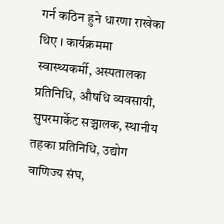गर्न कठिन हुने धारणा राखेका थिए । कार्यक्रममा स्वास्थ्यकर्मी, अस्पतालका प्रतिनिधि, औषधि व्यवसायी, सुपरमार्केट सञ्चालक, स्थानीय तहका प्रतिनिधि, उद्योग वाणिज्य संघ,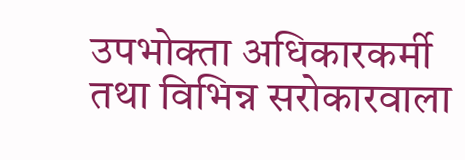उपभोक्ता अधिकारकर्मी तथा विभिन्न सरोकारवाला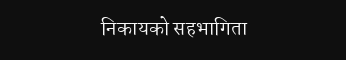निकायको सहभागिता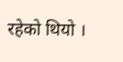रहेको थियो ।